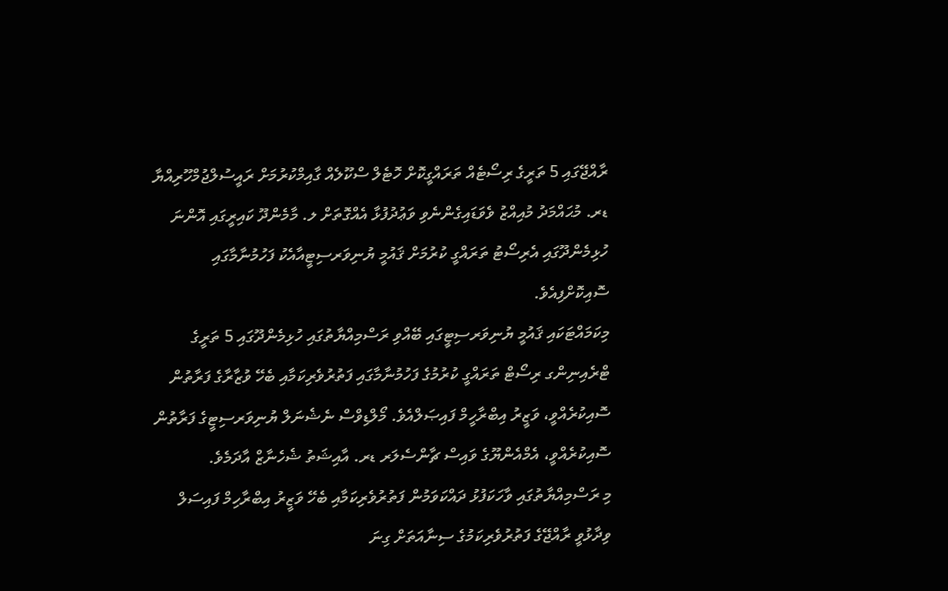ރާއްޖޭގައި 5 ތަރީގެ ރިސޯޓެއް ތަރައްގީކޮށް ހޮޓެލް ސްކޫލެއް ގާއިމްކުރުމަށް ރައީސުލްޖުމްހޫރިއްޔާ ޑރ. މުޙައްމަދު މުއިއްޒު ވެވަޑައިގެންނެވި ވަޢުދުފުޅާ އެއްގޮތަށް ލ. މާމެންދޫ ކައިރީގައި އޮންނަ ހުޅިމެންދޫގައި އެރިސޯޓު ތަރައްގީ ކުރުމަށް ޤައުމީ ޔުނިވަރސިޓީއާއެކު ފަހުމުނާމާގައި ސޮއިކޮށްފިއެވެ.
މިކަމައްޓަކައި ޤައުމީ ޔުނިވަރސިޓީގައި ބޭއްވި ރަސްމިއްޔާތުގައި ހުޅިމެންދޫގައި 5 ތަރީގެ ޓްރެއިނިންގ ރިސޯޓް ތަރައްގީ ކުރުމުގެ ފަހުމުނާމާގައި ފަތުރުވެރިކަމާއި ބެހޭ ވުޒާރާގެ ފަރާތުން ސޮއިކުރެއްވީ، ވަޒީރު އިބްރާހީމް ފައިޞަލްއެވެ. މޯލްޑިވްސް ނެޝެނަލް ޔުނިވަރސިޓީގެ ފަރާތުން ސޮއިކުރެއްވީ، އެމްއެންޔޫގެ ވައިސް ޗާންސެލަރ ޑރ. އާއިޝަތު ޝެހެނާޒް އާދަމެވެ.
މި ރަސްމިއްޔާތުގައި ވާހަކަފުޅު ދައްކަވަމުން ފަތުރުވެރިކަމާއި ބެހޭ ވަޒީރު އިބްރާހިމް ފައިސަލް ވިދާޅުވީ ރާއްޖޭގެ ފަތުރުވެރިކަމުގެ ސިނާއަތަށް ގިނަ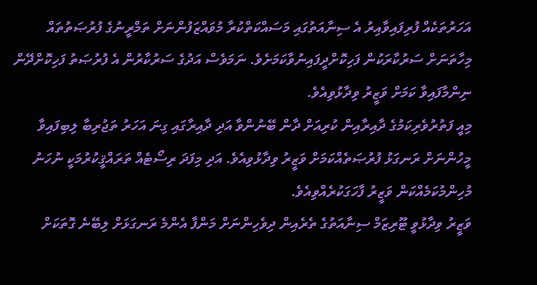އަހަރުތަކެއް ފުރިފައިވާއިރު އެ ސިނާއަތުގައި މަސައްކަތްކުރާ މުވައްޒަފުންނަށް ތަމްރީނުގެ ފުރުޞަތުތައް މިހާތަނަށް ސަރުކާރަކުން ފަހިކޮށްދީފައިނުވާކަމަށެވެ. ނަމަވެސް އަދުގެ ސަރުކާރުން އެ ފުރުޞަތު ފަހިކޮށްދޭން ނިންމާފައިވާ ކަމަށް ވަޒީރު ވިދާޅުވިއެވެ.
މިއީ ފަތުރުވެރިކަމުގެ ދާއިރާއިން ކުރިއަށް ދާން ބޭނުންވާ އަދި ދާއިރާގައި ގިނަ އަހަރު ތަޖުރިބާ ލިބިފައިވާ މީހުންނަށް ރަނގަޅު ފުރުޞަތެއްކަމަށް ވަޒީރު ވިދާޅުވިއެވެ. އަދި މިފަދަ ރިސޯޓެއް ތަރައްޤީކުރުމަކީ ނުހަނު މުހިންމުކަމެއްކަން ވަޒީރު ފާހަގަކުރެއްވިއެވެ.
ވަޒީރު ވިދާޅުވީ ޓޫރިޒަމް ސިނާއަތުގެ ތެރެއިން ދިވެހިންނަށް މަންފާ އެންމެ ރަނގަޅަށް ލިބޭނެ ގޮތަކަށް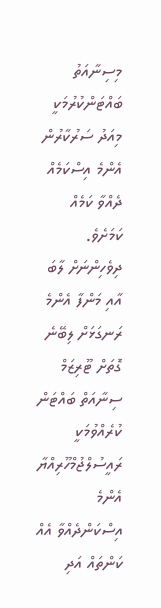މިސިނާއަތު ބައްޓަންކުރުމަކީ މިއަދު ސަރުކާރުން އެންމެ އިސްކަމެއް ދެއްވާ ކަމެއް ކަމަށެވެ.
ދިވެހިންނަށް ލާބަ އާއި މަންފާ އެންމެ ރަނގަޅަށް ލިބޭނެ ގޮތަށް ޓޫރިޒަމް ސިނާއަތް ބައްޓަން ކުރެއްވުމަކީ ރައީސުލްޖުމްހޫރިއްޔާ އެންމެ އިސްކަންދެއްވާ އެއް ކަންތައް އަދި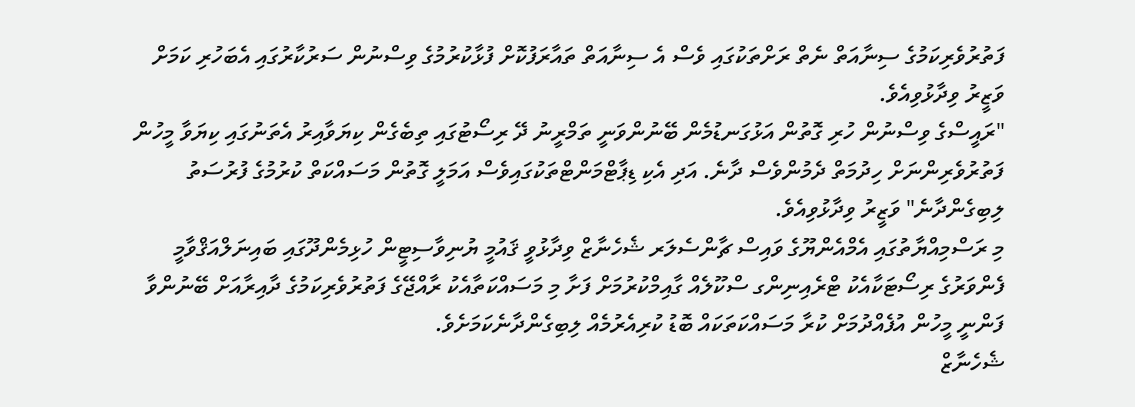ފަތުރުވެރިކަމުގެ ސިނާއަތް ނެތް ރަށްތަކުގައި ވެސް އެ ސިނާއަތް ތައާރަފުކޮށް ފުޅާކުރުމުގެ ވިސްނުން ސަރުކާރުގައި އެބަހުރި ކަމަށް ވަޒީރު ވިދާޅުވިއެވެ.
"ރައީސްގެ ވިސްނުން ހުރި ގޮތުން އަޅުގަނޑުމެން ބޭނުންވަނީ ތަމްރީނު ދޭ ރިސޯޓުގައި ތިބެގެން ކިޔަވާއިރު އެތަނުގައި ކިޔަވާ މީހުން ފަތުރުވެރިންނަށް ހިދުމަތް ދެމުންވެސް ދާނެ. އަދި އެކި ޑިޕާޓްމަންޓްތަކުގައިވެސް އަމަލީ ގޮތުން މަސައްކަތް ކުރުމުގެ ފުރުސަތު ލިބިގެންދާނެ" ވަޒީރު ވިދާޅުވިއެވެ.
މި ރަސްމިއްޔާތުގައި އެމްއެންޔޫގެ ވައިސް ޗާންސެލަރ ޝެހެނާޒް ވިދާޅުވީ ޤައުމީ ޔުނިވާސިޓީން ހުޅިމެންދޫގައި ބައިނަލްއަޤްވާމީ ފެންވަރުގެ ރިސޯޓަކާއެކު ޓްރެއިނިންގ ސްކޫލެއް ގާއިމްކުރުމަށް ފަށާ މި މަސައްކަތާއެކު ރާއްޖޭގެ ފަތުރުވެރިކަމުގެ ދާއިރާއަށް ބޭނުންވާ ފަންނީ މީހުން އުފެއްދުމަށް ކުރާ މަސައްކަތަކައް ބޮޑު ކުރިއެރުމެއް ލިބިގެންދާނެކަމަށެވެ.
ޝެހެނާޒް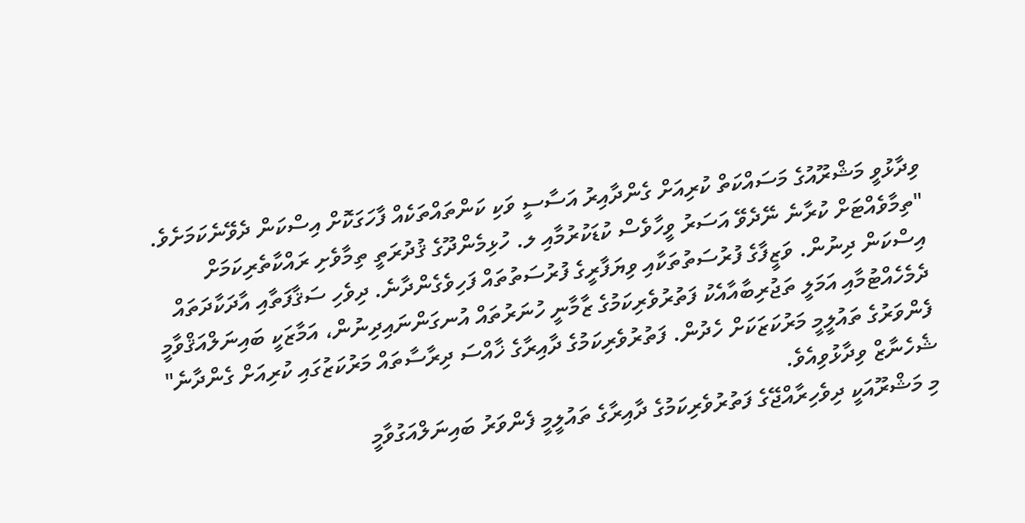ވިދާޅުވީ މަޝްރޫއުގެ މަސައްކަތް ކުރިއަށް ގެންދާއިރު އަސާސީ ވަކި ކަންތައްތަކެއް ފާހަގަކޮށް އިސްކަން ދެވޭނެކަމަށެވެ.
"ތިމާވެއްޓަށް ކުރާނެ ނޭދެވޭ އަސަރު ވީހާވެސް ކުޑަކުރުމާއި ލ. ހުޅިމެންދޫގެ ޤުދުރަތީ ތިމާވެށި ރައްކާތެރިކަމަށް އިސްކަން ދިނުން. ވަޒީފާގެ ފުރުސަތުތަކާއި ވިޔަފާރީގެ ފުރުސަތުތައް ފަހިވެގެންދާނެ. ދިވެހި ސަޤާފަތާއި އާދަކާދަތައް ދެމެހެއްޓުމާއި އަމަލީ ތަޖުރިބާއާއެކު ފަތުރުވެރިކަމުގެ ޒާމާނީ ހުނަރުތައް އުނގަންނައިދިނުން، އަމާޒަކީ ބައިނަލްއަޤްވާމީ ފެންވަރުގެ ތައުލީމީ މަރުކަޒަކަށް ހެދުން. ފަތުރުވެރިކަމުގެ ދާއިރާގެ ޚާއްސަ ދިރާސާތައް މަރުކަޒުގައި ކުރިއަށް ގެންދާނެ" ޝެހެނާޒް ވިދާޅުވިއެވެ.
މި މަޝްރޫއަކީ ދިވެހިރާއްޖޭގެ ފަތުރުވެރިކަމުގެ ދާއިރާގެ ތައުލީމީ ފެންވަރު ބައިނަލްއަގުވާމީ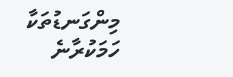މިންގަނޑުތަކާ ހަމަކުރާނެ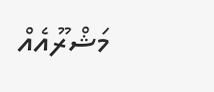މަޝްރޫއެއް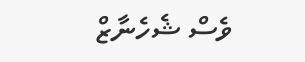ވެސް ޝެހެނާޒް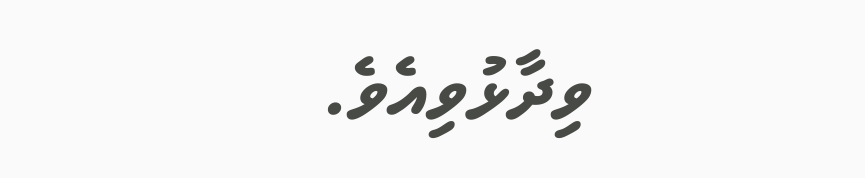ވިދާޅުވިއެވެ.